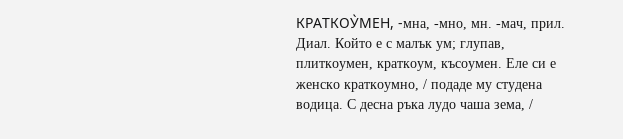КРАТКОУ̀МЕН, -мна, -мно, мн. -мач, прил. Диал. Който е с малък ум; глупав, плиткоумен, краткоум, късоумен. Еле си е женско краткоумно, / подаде му студена водица. С десна ръка лудо чаша зема, /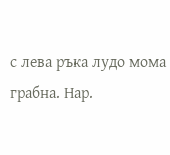с лева ръка лудо мома грабна. Нар.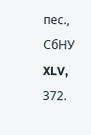пес., СбНУ XLV, 372.